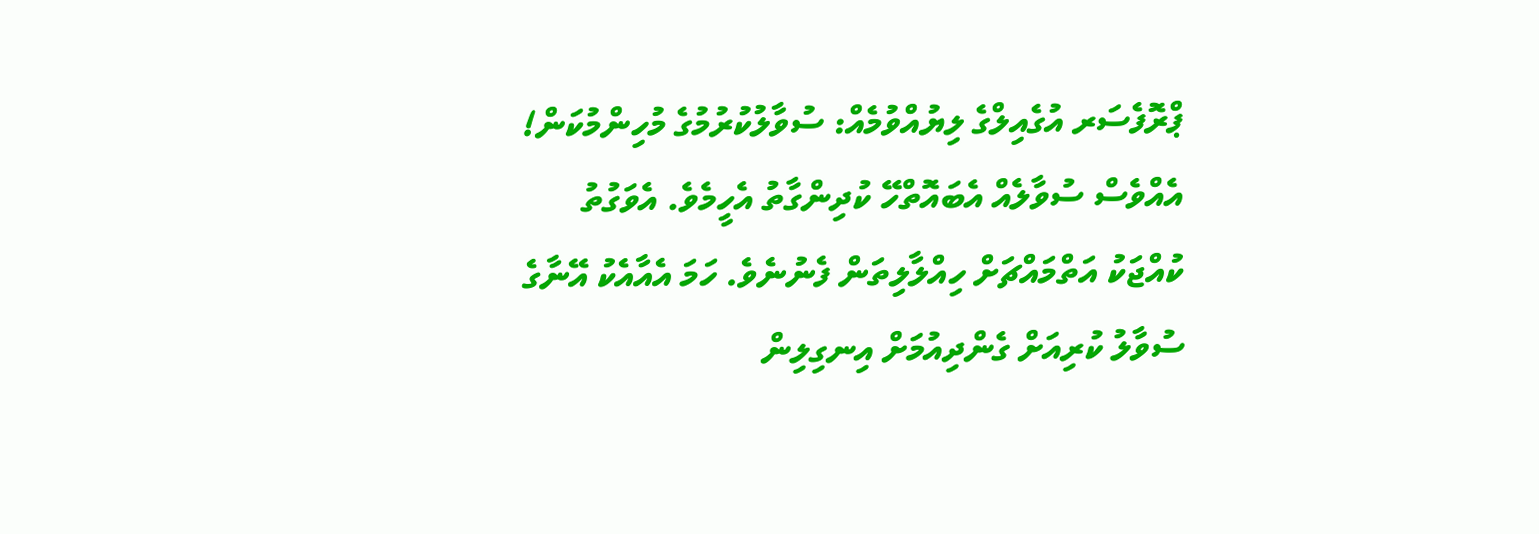ޕްރޮފެސަރ އުގެއިލްގެ ލިޔުއްވުމެއް: ސުވާލުކުރުމުގެ މުހިންމުކަން!
އެއްވެސް ސުވާލެއް އެބައޮތްހޭ ކުދިންގާތު އެހީމެވެ. އެވަގުތު ކުއްޖަކު އަތްމައްޗަށް ހިއްލާލިތަން ފެނުނެވެ. ހަމަ އެއާއެކު އޭނާގެ ސުވާލު ކުރިއަށް ގެންދިއުމަށް އިނގިލިން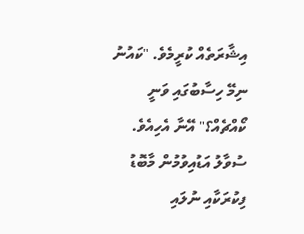އިޝާރަތެއް ކުރީމެވެ. "ކައުނު ނިމޭ ހިސާބުގައި ވަނީ ކޯއްޗެއް؟" އޭނާ އެހިއެވެ.
ސުވާލު އަޑުއިވުމުން މާބޮޑު ފިކުރަކާއި ނުލައި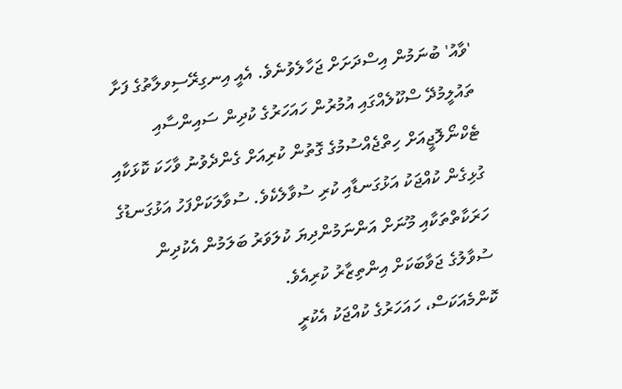'ވާއު' ބުނަމުން އިސްދަށަށް ޖަހާލެވުނެވެ. އެއީ އިނގިރޭސިވލާތުގެ ފަށާ ތައުލީމުދޭ ސްކޫލެއްގައި އުމުރުން ހައަހަރުގެ ކުދިން ސައިންސާއި ޓެކްނޯލޮޖީއަށް ހިތްޖެއްސުމުގެ ގޮތުން ކުރިއަށް ގެންދެވުނު ވާހަކަ ކޮޅަކާއި ގުޅިގެން ކުއްޖަކު އަޅުގަނޑާއި ކުރި ސުވާލެކެވެ. ސުވާލަކަށްފަހު އަޅުގަނޑުގެ ހަރަކާތްތަކާއި މޫނަށް އަންނަމުންދިޔަ ކުލަވަރު ބަލަމުން އެކުދިން ސުވާލުގެ ޖަވާބަކަށް އިންތިޒާރު ކުރިއެވެ.
ކޮންމެއަކަސް، ހައަހަރުގެ ކުއްޖަކު އެކުރީ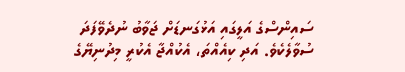ސައިންސްގެ އަލީގައި އަޅުގަނޑަށް ޖަވާބު ނުދެވޭފަދަ ސުވާލެކެވެ. އަދި ކިއެއްތަ، އެކުއްޖާ އެކުރީ މިދުނިޔޭގެ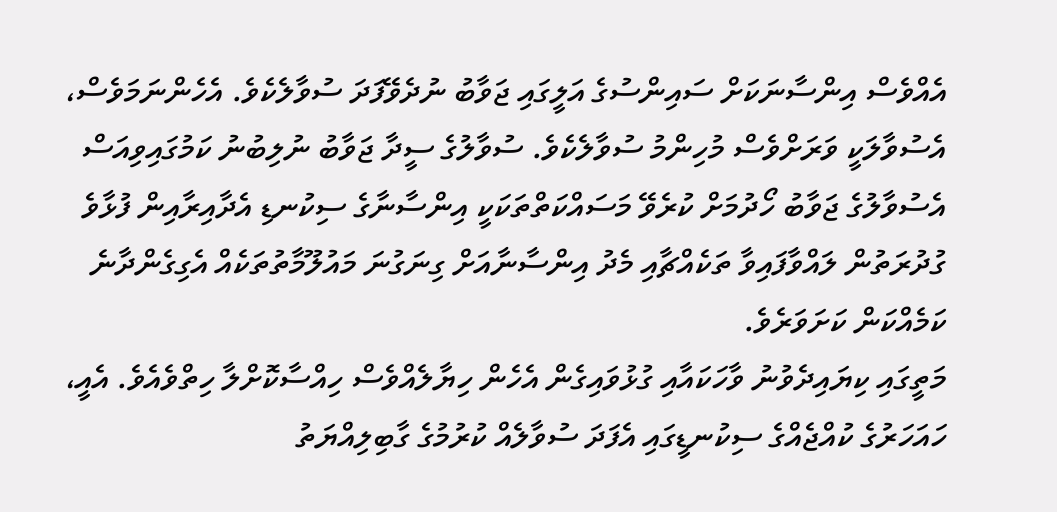އެއްވެސް އިންސާނަކަށް ސައިންސުގެ އަލީގައި ޖަވާބު ނުދެވޭފަދަ ސުވާލެކެވެ. އެހެންނަމަވެސް، އެސުވާލަކީ ވަރަށްވެސް މުހިންމު ސުވާލެކެވެ. ސުވާލުގެ ސީދާ ޖަވާބު ނުލިބުނު ކަމުގައިވިއަސް އެސުވާލުގެ ޖަވާބު ހޯދުމަށް ކުރެވޭ މަސައްކަތްތަކަކީ އިންސާނާގެ ސިކުނޑި އެދާއިރާއިން ފުޅާވެ ގުދުރަތުން ލައްވާފައިވާ ތަކެއްޗާއި މެދު އިންސާނާއަށް ގިނަގުނަ މައުލޫމާތުތަކެއް އެގިގެންދާނެ ކަމެއްކަން ކަށަވަރެވެ.
މަތީގައި ކިޔައިދެވުނު ވާހަކައާއި ގުޅުވައިގެން އެހެން ހިޔާލެއްވެސް ހިއްސާކޮށްލާ ހިތްވެއެވެ. އެއީ، ހައަހަރުގެ ކުއްޖެއްގެ ސިކުނޑީގައި އެފަދަ ސުވާލެއް ކުރުމުގެ ގާބިލިއްޔަތު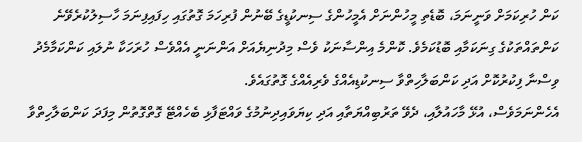ކަން ހުރިކަމަށް ވަނީނަމަ، ބޮޑެތި މީހުންނަށް އެމީހުންގެ ސިނކުޑީގެ ބޭނުން ފުރިހަމަ ގޮތުގައި ހިފައިފިނަމަ ހާސިލުކުރެވޭނެ ކަންތައްތަކުގެ ގިނަކަމާއި ބޮޑުކަމެވެ. ކޮންމެ އިންސާނަކު ވެސް މިދުނިޔެއަށް އަންނަނީ އެއްވެސް ހުރަހަކާ ނުލައި ކަންކަމާމެދު ވިސްނާ ފިކުރުކޮށް އަދި ކަންބަލާހިތްވާ ސިނކުޑިއެއްގެ ވެރިއެއްގެ ގޮތުގައެވެ.
އެހެންނަމަވެސް، އުޅޭ މާހައުލާއި، ދެވޭ ތަރުބިއްޔަތާއި އަދި ކިޔަވައިދިނުމުގެ ވައްޓަފާޅި ބެހެއްޓޭ ގޮތްގޮތުން މިފަދަ ކަންބަލާހިތްވާ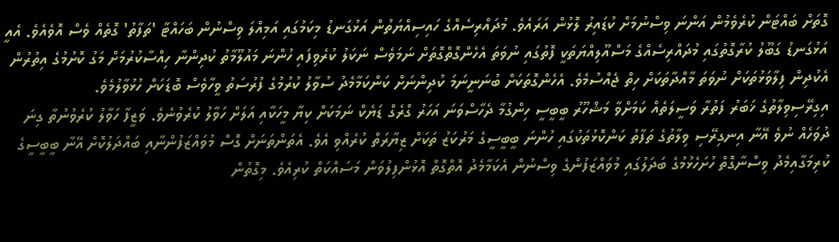ގޮތަށް ބައްޓަން ކުރެވެމުން އަންނަ ވިސްނުމަށް ކުޑައިރު ލޮޅުން އަރައެވެ. މުދައްރިސެއްގެ ހައިސިއްޔަތުން އަޅުގަނޑު މިކަމުގައި އަމިއްލަ ވިސްނުން ބަހައްޓާ 'ތަފާތު' ގޮތެއް ވެސް އޮވެއެވެ. އެއީ އަޅުގަނޑު ގަބޫލު ކުރާގޮތުގައި މުދައްރިސެއްގެ މަސްއޫލިއްޔަތަކީ ފޮތުގައި ނުވަތަ އެހެންގޮތްގޮތަށް ނަމަވެސް ނަކަލު ކުރެވިފައި ހުންނަ މައުލޫމާތު ކުދިންނާ ހިއްސާކުރުމަށް މަގު ކޮށުމުގެ އިތުރުން އެކުދިން ފިލާވަޅުތަކަށް ނުވަތަ މާއްދާތަކަށް ހިތް ޖެއްސުމެވެ. އެހެންގޮތަކަށް ބުނަނީނަމަ ކުދިންނަށް ކަންކަމާމެދު ސުވާލު ކުރުމުގެ ފުރުސަތު ވީހާވެސް ބޮޑަކަށް ހުޅުވާލުމެވެ.
އިގިރޭސިވިލާތުގެ ޚަބަރު ފަތުރާ ވަސީލަތެއް ކަމަށްވާ މަޝްހޫރު ބީބީސީ ހިންގުމާ ދެހާސްވަނަ އަހަރު ގްރެގް ޑަޔެކް ނަމަކަށް ކިޔާ މީހަކާއި އަލަށް ހަވާލު ކުރެވުނެވެ. ވަޒީފާ ހަވާލު ކުރެވުނުތާ ގިނަ ދުވަހެއް ނުވެ އޭނާ އިނގިރޭސި ވިލާތުގެ ތަފާތު ކަންކޮޅުތަކުގައި ހުންނަ ބީބީސީގެ މަރުކަޒު ތަކަށް ޒިޔާރަތް ކުރެއްވި އެވެ. އެތަންތަނަށް ގޮސް މުވައްޒަފުންނާއި ބައްދަލުކޮށް އޭނާ ބީބީސީގެ ކުރިމަގާއިމެދު ވިސްނާގޮތް ހުށަހެޅުމުގެ ބަދަލުގައި މުވައްޒަފުންގެ ވިސްނުން އެކަމާމެދު އޮތްގޮތް އޮޅުންފިލުވަން މަސައްކަތް ކުރިއެވެ. މިގޮތުން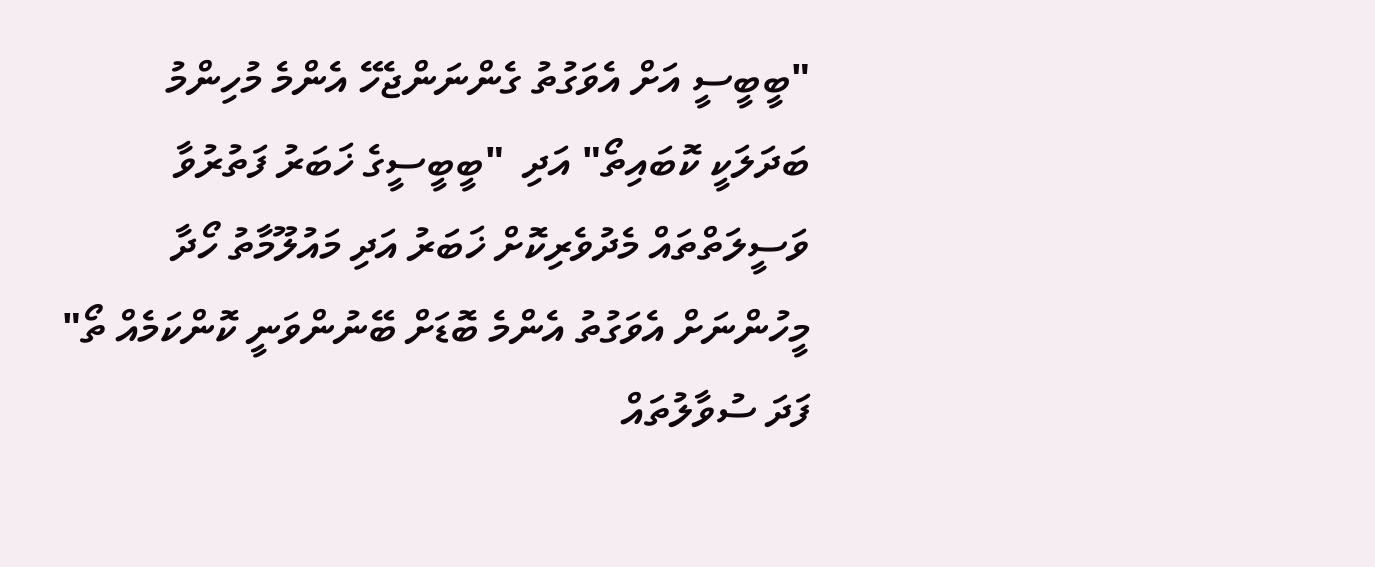"ބީބީސީ އަށް އެވަގުތު ގެންނަންޖެހޭ އެންމެ މުހިންމު ބަދަލަކީ ކޮބައިތޯ" އަދި  "ބީބީސީގެ ޚަބަރު ފަތުރުވާ ވަސީލަތްތައް މެދުވެރިކޮށް ޚަބަރު އަދި މައުލޫމާތު ހޯދާ މީހުންނަށް އެވަގުތު އެންމެ ބޮޑަށް ބޭނުންވަނީ ކޮންކަމެއް ތޯ" ފަދަ ސުވާލުތައް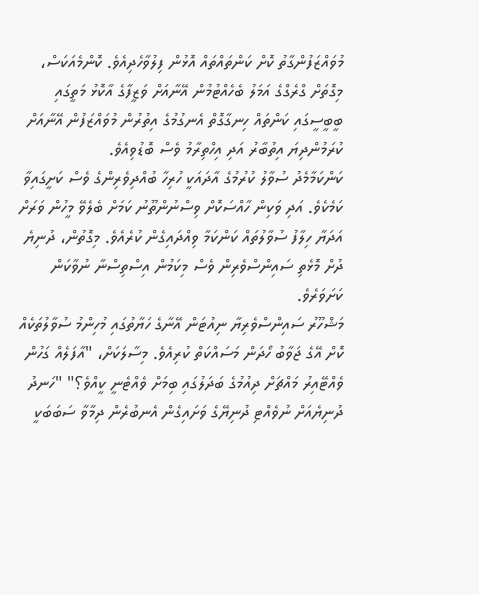މުވައްޒަފުންގާތު ކޮށް ކަންތައްތައް އޮޅުން ފިލުވާހެދިއެވެ. ކޮންމެއަކަސް، މިގޮތަށް ގްރެގްގެ އަމަލު ބެހެއްޓުމުން އޭނާއަށް ވަޒީފާގެ އާކޮޅު މަތީގައި ބީބީސީގައި ކަންތައް ހިނގާގޮތް އެނގުމުގެ އިތުރުން މުވައްޒަފުން އޭނާއަށް ކުރަމުންދިޔަ އިތުބާރު އަދި އިހްތިރާމު ވެސް ބޮޑުވިއެވެ.
ކަންކަމާމެދު ސުވާލު ކުރުމުގެ އާދައަކީ ހުރިހާ ބުއްދިވެރިންގެ ވެސް ކަށީގައިވާ ކަމެކެވެ. އަދި ވަކިން ހާއްސަކޮށް ވިސްނުންތޫނު ކަމަށް ބެލެވޭ މީހުން ވަރަށް އަދަޔާ ހިލާފު ސުވާލުތައް ކަންކަމާ ވިއްދައިގެން ކުރެއެވެ. މިގޮތުން، ދުނިޔެ ދުށް މޮޅެތި ސައިންސްވެރިން ވެސް މިކަމުން އިސްތިސްނާ ނުވާކަން ކަށަވަރެވެ.
މަޝްހޫރު ސައިންސްވެރިޔާ ނިއުޓަން އޭނާގެ ހަޔާތުގައި މުހިންމު ސުވާލުތަކެއް ކޮށް އޭގެ ޖަވާބު ހޯދަން މަސައްކަތް ކުރިއެވެ. މިސާލަކަށް، "އާފަލެއް ގަހުން ވެއްޓޭއިރު މައްޗަށް ދިއުމުގެ ބަދަލުގައި ބިމަށް ވެއްޓެނީ ކީއްވެ؟" "ހަނދު ދުނިޔެއަށް ނުވެއްޓި ދުނިޔޭގެ ވަށައިގެން އެނބުރެން ދިމާވާ ސަބަބަކީ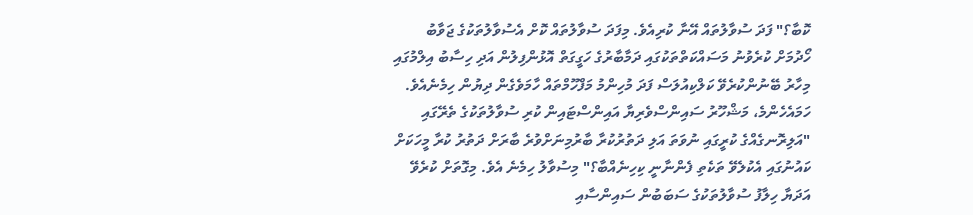ކޮބާ؟" ފަދަ ސުވާލުތައް އޭނާ ކުރިއެވެ. މިފަދަ ސުވާލުތައް ކޮށް އެސުވާލުތަކުގެ ޖަވާބު ހޯދުމަށް ކުރެވުނު މަސައްކަތްތަކުގައި ދަމާބާރުގެ ހަގީގަތް އޮޅުންފިލުން އަދި ހިސާބު އިލްމުގައި މިހާރު ބޭނުންކުރެވޭ ކަލްކިއުލަސް ފަދަ މުހިންމު މަފްހޫމްތައް ހާމަވެގެން ދިޔުން ހިމެނެއެވެ. ހަމައެހެންމެ، މަޝްހޫރު ސައިންސްވެރިޔާ އައިންސްޓައިން ކުރި ސުވާލުތަކުގެ ތެރޭގައި "އަލިރޮނގެއްގެ ކުރީގައި ނުވަތަ އަލި ދަތުރުކުރާ ބާރުމިނަށްވުރެ ބާރަށް ދަތުރު ކުރާ މީހަކަށް ކައުނުގައި އެކުލެވޭ ތަކެތި ފެންނާނީ ކިހިނެއްބާ؟" މިސުވާލު ހިމެނެ އެވެ. މިގޮތަށް ކުރެވޭ އަދަޔާ ހިލާފު ސުވާލުތަކުގެ ސަބަބުން ސައިންސާއި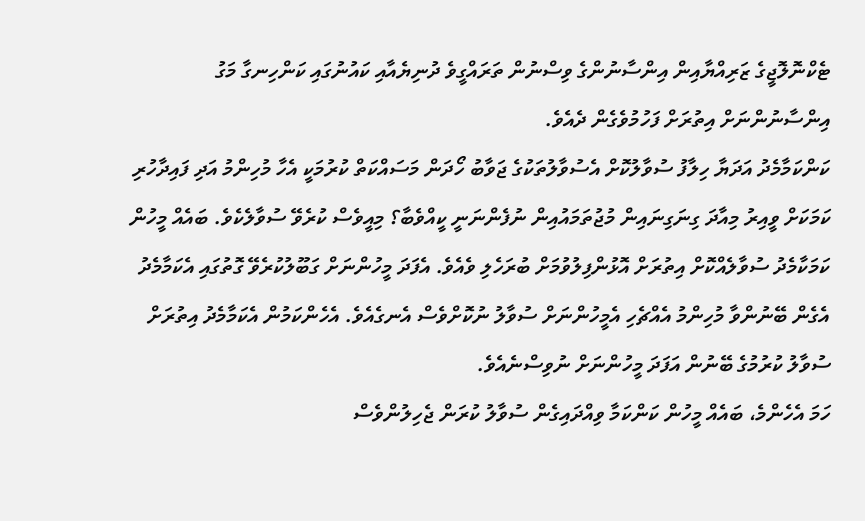ޓެކްނޮލޮޖީގެ ޒަރިއްޔާއިން އިންސާނުންގެ ވިސްނުން ތަރައްގީވެ ދުނިޔެއާއި ކައުނުގައި ކަންހިނގާ މަގު އިންސާނުންނަށް އިތުރަށް ފަހުމުވެގެން ދެއެވެ.
ކަންކަމާމެދު އަދަޔާ ހިލާފު ސުވާލުކޮށް އެސުވާލުތަކުގެ ޖަވާބު ހޯދަން މަސައްކަތް ކުރުމަކީ އެހާ މުހިންމު އަދި ފައިދާހުރި ކަމަކަށް ވީއިރު މިއާދަ ގިނަގިނައިން މުޖުތަމައުއިން ނުފެންނަނީ ކީއްވެބާ؟ މިއީވެސް ކުރެވޭ ސުވާލެކެވެ. ބައެއް މީހުން ކަމަކާމެދު ސުވާލެއްކޮށް އިތުރަށް އޮޅުންފިލުވުމަށް ބުރަހެލި ވެއެވެ. އެފަދަ މީހުންނަށް ގަބޫލުކުރެވޭ ގޮތުގައި އެކަމާމެދު އެގެން ބޭނުންވާ މުހިންމު އެއްޗެހި އެމީހުންނަށް ސުވާލު ނުކޮށްވެސް އެނގެއެވެ. އެހެންކަމުން އެކަމާމެދު އިތުރަށް ސުވާލު ކުރުމުގެ ބޭނުން އަފަދަ މީހުންނަށް ނުވިސްނެއެވެ.
ހަމަ އެހެންމެ، ބައެއް މީހުން ކަންކަމާ ވިއްދައިގެން ސުވާލު ކުރަން ޖެހިލުންވެސް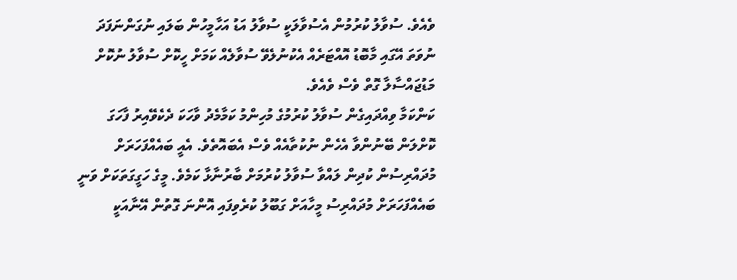ވެއެވެ. ސުވާލު ކުރުމުން އެސުވާލަކީ ސުވާލު އަޑު އަހާމީހުން ބަލައި ނުގަންނަފަދަ ނުވަތަ އޭގައި މާބޮޑު އޮއްޓަރެއް އެކުނުލެވޭ ސުވާލެއް ކަމަށް ހީކޮށް ސުވާލު ނުކޮށް މަޑުޖައްސާލާ ގޮތް ވެސް ވެއެވެ.
ކަންކަމާ ވިއްދައިގެން ސުވާލު ކުރުމުގެ މުހިންމު ކަމާމެދު ވާހަކަ ދެކެވޭއިރު ފާހަގަ ކޮށްލަން ބޭނުންވާ އެހެން ނުކުތާއެއް ވެސް އެބައޮތެވެ. އެއީ ބައެއްފަހަރަށް މުދައްރިސުން ކުދިން ލައްވާ ސުވާލު ކުރުމަށް ބާރުނާޅާ ކަމެވެ. މީގެ ހަގީގަތަކަށް ވަނީ ބައެއްފަހަރަށް މުދައްރިސު މީހާއަށް ގަބޫލު ކުރެވިފައި އޮންނަ ގޮތުން އޭނާއަކީ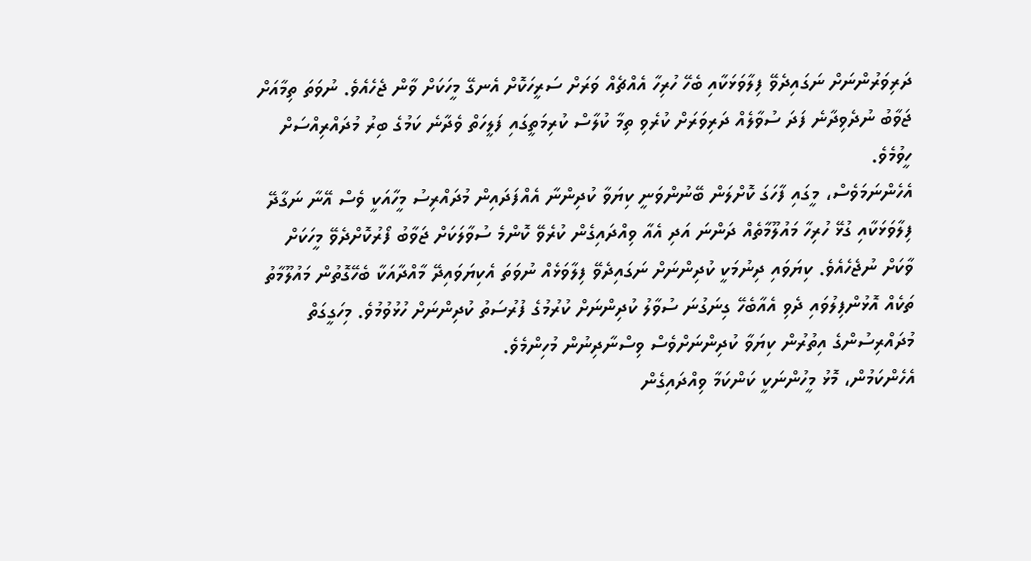ދަރިވަރުންނަށް ނަގައިދެވޭ ފިލާވަޅަކާއި ބެހޭ ހުރިހާ އެއްޗެއް ވަރަށް ސަރީހަކޮށް އެނގޭ މީހަކަށް ވާން ޖެހެއެވެ. ނުވަތަ ތިމާއަށް ޖަވާބު ނުދެވިދާނެ ފަދަ ސުވާލެއް ދަރިވަރަށް ކުރެވި ތިމާ ކުލާސް ކުރިމަތީގައި ފަލީހަތް ވެދާނެ ކަމުގެ ބިރު މުދައްރިއްސަށް ހީވުމެވެ.
އެހެންނަމަވެސް، މީގައި ފާހަގަ ކޮށްލަން ބޭނުންވަނީ ކިޔަވާ ކުދިންނާ އެއްފަދައިން މުދައްރިސު މީހާއަކީ ވެސް އޭނާ ނަގާދޭ ފިލާވަޅަކާއި ގުޅޭ ހުރިހާ މައުލޫމާތެއް ދަންނަ އަދި އެއާ ވިއްދައިގެން ކުރެވޭ ކޮންމެ ސުވާލަކަށް ޖަވާބު ފޯރުކޮށްދެވޭ މީހަކަށް ވާކަށް ނުޖެހެއެވެ. ކިޔަވައި ދިނުމަކީ ކުދިންނަށް ނަގައިދެވޭ ފިލާވަޅެއް ނުވަތަ އެކިޔަވައިދޭ މާއްދާއަކާ ބެހޭގޮތުން މައުލޫމާތު ތަކެއް އޮޅުންފިލުވައި ދެވި އެއާބެހޭ ގިނަގުނަ ސުވާލު ކުދިންނަށް ކުރުމުގެ ފުރުސަތު ކުދިންނަށް ހުޅުވުމުވެ. މިހަގީގަތް މުދައްރިސުންގެ އިތުރުން ކިޔަވާ ކުދިންނަށްވެސް ވިސްނާދިނުން މުހިންމެވެ.
އެހެންކަމުން، މޮޅު މީހުންނަކީ ކަންކަމާ ވިއްދައިގެން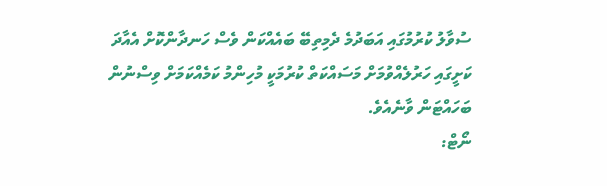ސުވާލު ކުރުމުގައި އަބަދުމެ ދެމިތިބޭ ބައެއްކަން ވެސް ހަނދާންކޮށް އެއާދަ ކަށީގައި ހަރުލެއްވުމަށް މަސައްކަތް ކުރުމަކީ މުހިންމު ކަމެއްކަމަށް ވިސްނުން ބަހައްޓަން ވާނެއެވެ.
ނޯޓް: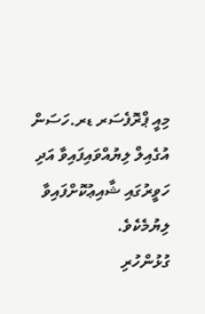މިއީ ޕްރޮފެސަރ ޑރ.ހަސަން އުގެއިލް ލިޔުއްވައިފައިވާ އަދި ހަވީރުގައި ޝާއިޢުކޮށްފައިވާ ލިޔުމެކެވެ.
ގުޅުންހުރި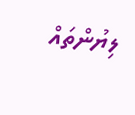ލިޔުންތައް